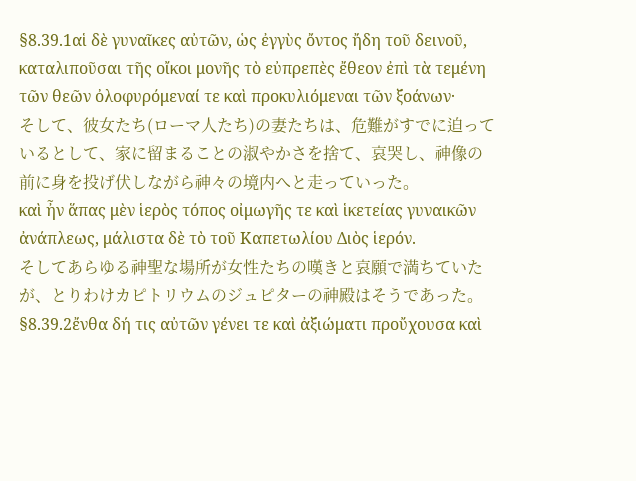§8.39.1αἱ δὲ γυναῖκες αὐτῶν, ὡς ἐγγὺς ὄντος ἤδη τοῦ δεινοῦ, καταλιποῦσαι τῆς οἴκοι μονῆς τὸ εὐπρεπὲς ἔθεον ἐπὶ τὰ τεμένη τῶν θεῶν ὀλοφυρόμεναί τε καὶ προκυλιόμεναι τῶν ξοάνων·
そして、彼女たち(ローマ人たち)の妻たちは、危難がすでに迫っているとして、家に留まることの淑やかさを捨て、哀哭し、神像の前に身を投げ伏しながら神々の境内へと走っていった。
καὶ ἦν ἅπας μὲν ἱερὸς τόπος οἰμωγῆς τε καὶ ἱκετείας γυναικῶν ἀνάπλεως, μάλιστα δὲ τὸ τοῦ Καπετωλίου Διὸς ἱερόν.
そしてあらゆる神聖な場所が女性たちの嘆きと哀願で満ちていたが、とりわけカピトリウムのジュピターの神殿はそうであった。
§8.39.2ἔνθα δή τις αὐτῶν γένει τε καὶ ἀξιώματι προὔχουσα καὶ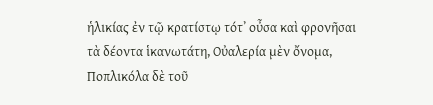ἡλικίας ἐν τῷ κρατίστῳ τότʼ οὖσα καὶ φρονῆσαι τὰ δέοντα ἱκανωτάτη, Οὐαλερία μὲν ὄνομα, Ποπλικόλα δὲ τοῦ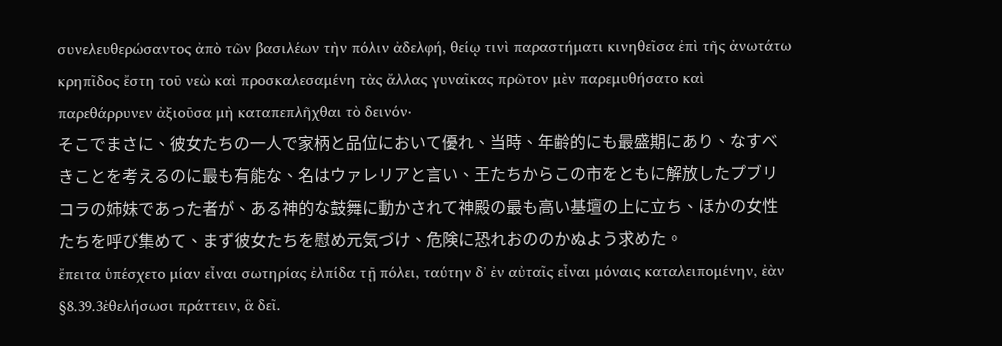συνελευθερώσαντος ἀπὸ τῶν βασιλέων τὴν πόλιν ἀδελφή, θείῳ τινὶ παραστήματι κινηθεῖσα ἐπὶ τῆς ἀνωτάτω κρηπῖδος ἔστη τοῦ νεὼ καὶ προσκαλεσαμένη τὰς ἄλλας γυναῖκας πρῶτον μὲν παρεμυθήσατο καὶ παρεθάρρυνεν ἀξιοῦσα μὴ καταπεπλῆχθαι τὸ δεινόν·
そこでまさに、彼女たちの一人で家柄と品位において優れ、当時、年齢的にも最盛期にあり、なすべきことを考えるのに最も有能な、名はウァレリアと言い、王たちからこの市をともに解放したプブリコラの姉妹であった者が、ある神的な鼓舞に動かされて神殿の最も高い基壇の上に立ち、ほかの女性たちを呼び集めて、まず彼女たちを慰め元気づけ、危険に恐れおののかぬよう求めた。
ἔπειτα ὑπέσχετο μίαν εἶναι σωτηρίας ἐλπίδα τῇ πόλει, ταύτην δʼ ἐν αὐταῖς εἶναι μόναις καταλειπομένην, ἐὰν §8.39.3ἐθελήσωσι πράττειν, ἃ δεῖ.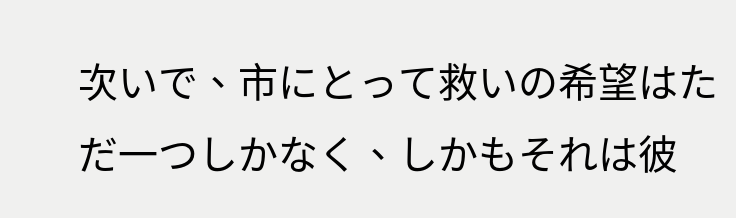次いで、市にとって救いの希望はただ一つしかなく、しかもそれは彼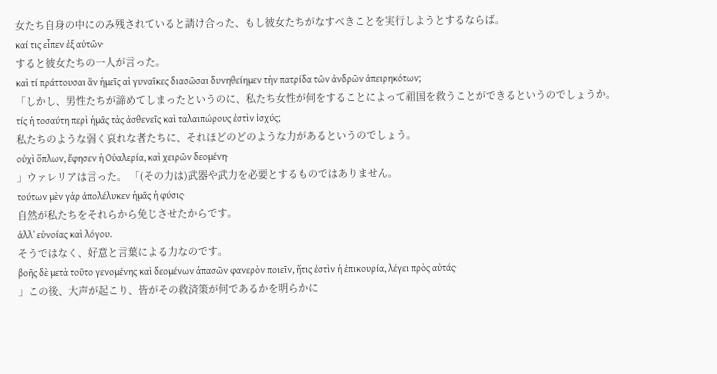女たち自身の中にのみ残されていると請け合った、もし彼女たちがなすべきことを実行しようとするならば。
καί τις εἶπεν ἐξ αὐτῶν·
すると彼女たちの一人が言った。
καὶ τί πράττουσαι ἂν ἡμεῖς αἱ γυναῖκες διασῶσαι δυνηθείημεν τὴν πατρίδα τῶν ἀνδρῶν ἀπειρηκότων;
「しかし、男性たちが諦めてしまったというのに、私たち女性が何をすることによって祖国を救うことができるというのでしょうか。
τίς ἡ τοσαύτη περὶ ἡμᾶς τὰς ἀσθενεῖς καὶ ταλαιπώρους ἐστὶν ἰσχύς;
私たちのような弱く哀れな者たちに、それほどのどのような力があるというのでしょう。
οὐχὶ ὅπλων, ἔφησεν ἡ Οὐαλερία, καὶ χειρῶν δεομένη·
」ウァレリアは言った。 「(その力は)武器や武力を必要とするものではありません。
τούτων μὲν γὰρ ἀπολέλυκεν ἡμᾶς ἡ φύσις·
自然が私たちをそれらから免じさせたからです。
ἀλλʼ εὐνοίας καὶ λόγου.
そうではなく、好意と言葉による力なのです。
βοῆς δὲ μετὰ τοῦτο γενομένης καὶ δεομένων ἁπασῶν φανερὸν ποιεῖν, ἥτις ἐστὶν ἡ ἐπικουρία, λέγει πρὸς αὐτάς·
」この後、大声が起こり、皆がその救済策が何であるかを明らかに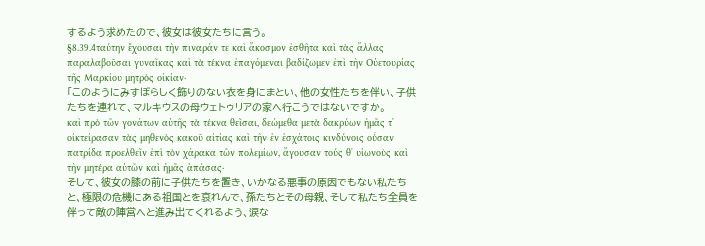するよう求めたので、彼女は彼女たちに言う。
§8.39.4ταύτην ἔχουσαι τὴν πιναράν τε καὶ ἄκοσμον ἐσθῆτα καὶ τὰς ἄλλας παραλαβοῦσαι γυναῖκας καὶ τὰ τέκνα ἐπαγόμεναι βαδίζωμεν ἐπὶ τὴν Οὐετουρίας τῆς Μαρκίου μητρὸς οἰκίαν·
「このようにみすぼらしく飾りのない衣を身にまとい、他の女性たちを伴い、子供たちを連れて、マルキウスの母ウェトゥリアの家へ行こうではないですか。
καὶ πρὸ τῶν γονάτων αὐτῆς τὰ τέκνα θεῖσαι, δεώμεθα μετὰ δακρύων ἡμᾶς τʼ οἰκτείρασαν τὰς μηθενὸς κακοῦ αἰτίας καὶ τὴν ἐν ἐσχάτοις κινδύνοις οὖσαν πατρίδα προελθεῖν ἐπὶ τὸν χάρακα τῶν πολεμίων, ἄγουσαν τούς θʼ υἱωνοὺς καὶ τὴν μητέρα αὐτῶν καὶ ἡμᾶς ἁπάσας·
そして、彼女の膝の前に子供たちを置き、いかなる悪事の原因でもない私たちと、極限の危機にある祖国とを哀れんで、孫たちとその母親、そして私たち全員を伴って敵の陣営へと進み出てくれるよう、涙な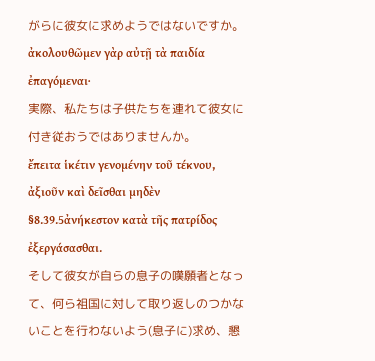がらに彼女に求めようではないですか。
ἀκολουθῶμεν γὰρ αὐτῇ τὰ παιδία ἐπαγόμεναι·
実際、私たちは子供たちを連れて彼女に付き従おうではありませんか。
ἔπειτα ἱκέτιν γενομένην τοῦ τέκνου, ἀξιοῦν καὶ δεῖσθαι μηδὲν §8.39.5ἀνήκεστον κατὰ τῆς πατρίδος ἐξεργάσασθαι.
そして彼女が自らの息子の嘆願者となって、何ら祖国に対して取り返しのつかないことを行わないよう(息子に)求め、懇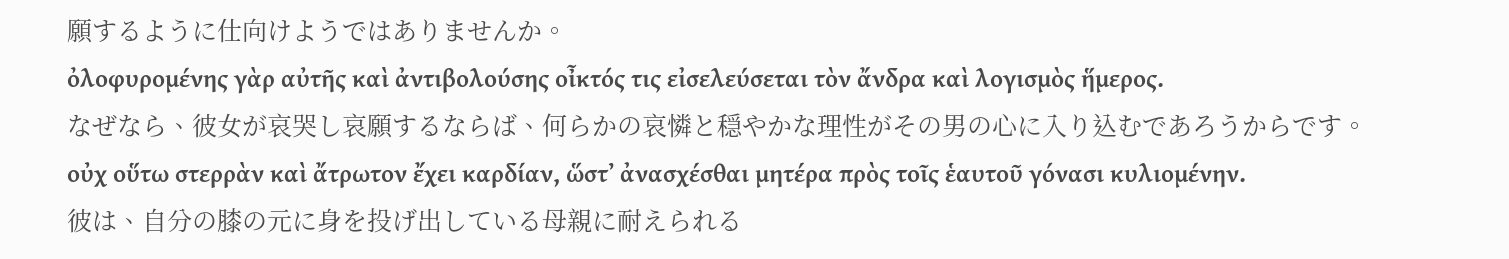願するように仕向けようではありませんか。
ὀλοφυρομένης γὰρ αὐτῆς καὶ ἀντιβολούσης οἶκτός τις εἰσελεύσεται τὸν ἄνδρα καὶ λογισμὸς ἥμερος.
なぜなら、彼女が哀哭し哀願するならば、何らかの哀憐と穏やかな理性がその男の心に入り込むであろうからです。
οὐχ οὕτω στερρὰν καὶ ἄτρωτον ἔχει καρδίαν, ὥστʼ ἀνασχέσθαι μητέρα πρὸς τοῖς ἑαυτοῦ γόνασι κυλιομένην.
彼は、自分の膝の元に身を投げ出している母親に耐えられる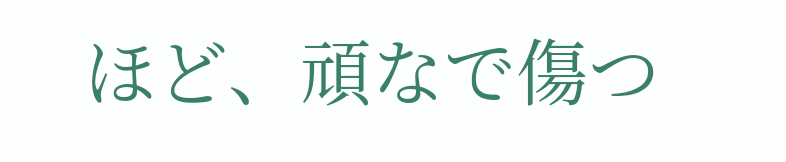ほど、頑なで傷つ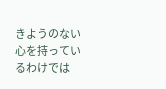きようのない心を持っているわけでは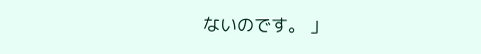ないのです。 」